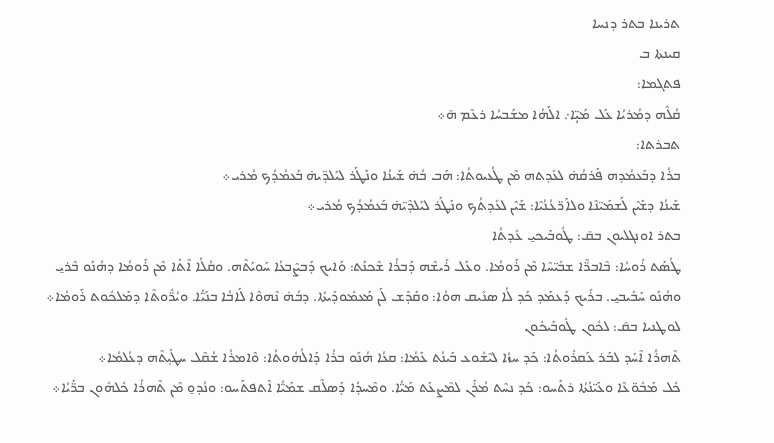ܬܪܝܢܐ ܒܬܪ ܕܢܚܐ
ܩܝܢܬܐ ܒ
ܦܬܓܡܐ:
ܩܳܠܶܗ ܕܡܳܪܝܳܐ ܥܰܠ ܡܰܝܴ̈ܐ܇ ܐܠܰܗܳܐ ܡܫܰܒܚܳܐ ܪܥܶܡ ܗ̄܀
ܬܒܪܬ‌ܐ:
ܒܪܳܐ ܕܒܰܥܡܳܕܗ ܦܰܪܩܳܗ̇ ܠܥܺܕܬܗ ܡܶܢ ܛܳܥܝܘܬܳܐ: ܗܰܒ ܒܳܗ̇ ܫܰܝܢܳܐ ܘܢܰܛܰܪ ܠܝܰܠܕ̈ܝܗ̇ ܒܰܥܡܳܕܳܟ ܡܳܪܝ܀
ܫܰܝܢܳܐ ܕܫܰܝܶܢ ܠܰܫܡܰܝ̈ܢܶܐ ܘܠܐܰܪ̈ܥܳܢܳܝܶܐ: ܫܰܝܶܢ ܠܥܺܕܬܳܟ ܘܢܰܛܰܪ ܠܝܰܠܕܶܝ̈ܗ̇ ܒܰܥܡܳܕܳܟ ܡܳܪܝ܀
ܒܬܪ ܐܘܢܓܠܝܘܢ ܒܩ̄: ܛܽܘܒܰܝܟܝ̱ ܥܺܕܬܳܐ
ܛܳܣܰܬ ܪܽܘܚܳܐ: ܒܶܐܒܪ̈ܶܐ ܫܒܺܝ̈ܚܶܐ ܡܶܢ ܪܰܘܡܳܐ. ܘܥܰܠ ܪܺܝܫܶܗ ܕܰܒܪܳܐ ܫܶܟܢܰܬ: ܘܰܐܝܟ ܕܰܒܨܶܒܥܳܐ ܚܰܘܝܰܬܶܗ. ܘܩܳܠܳܐ ܐܶܬܳܐ ܡܶܢ ܪܰܘܡܳܐ ܕܗܳܢܰܘ ܒܶܪܝ̱ ܘܗܳܢܰܘ ܚܰܒܺܝܒܝ̱. ܒܪܺܝܟ ܕܰܥܡܰܕ ܟܰܕ ܠܳܐ ܣܢܺܝܩ ܗܘܳܐ: ܘܩܰܕܶܫ ܠܰܢ ܡܰܥܡܽܘܕܺܝܬܳܐ. ܕܒܳܗ̇ ܢܶܗܘܶܐ ܠܰܐܒܳܐ ܒܢܰܝ̈ܳܐ. ܘܝܳܪ̈ܽܘܬܶܐ ܕܡܰܠܟܽܘܬ ܪܰܘܡܳܐ܀
ܠܘܛܢܝܐ ܒܩ̄: ܠܟܽܘܢ ܛܽܘܒܰܝܟܽܘܢ
ܬܶܗܪܳܐ ܐܶܚܰܕ ܠܒܰܪ ܥܰܩܪܽܘܬܳܐ: ܟܰܕ ܚܙܳܐ ܠܝܶܫܽܘܥ ܒܰܝܢܳܬ ܥܰܡܳܐ: ܩܥܳܐ ܗܳܢܰܘ ܒܪܳܐ ܕܰܐܠܳܗܽܘܬܳܐ: ܘܶܐܡܪܳܐ ܫܳܩܶܠ ܚܛܺܝ̣ܬܶܗ ܕܥܳܠܡܳܐ܀
ܟܽܠ ܡܰܒܽܘ̈ܥܶܐ ܘܥܰܝ̈ܢܳܬܳܐ ܪܬܰܚܘ: ܟܰܕ ܢܚܶܬ ܡܳܪܰܢ ܠܡܶܨܥܰܬ ܡܰܝ̈ܳܐ. ܘܡܶܚܕܳܐ ܕܰܣܠܶܩ ܫܡܰܝ̈ܳܐ ܐܶܬܦܬܰܚܘ: ܘܢܳܕܘ̱ ܡܶܢ ܬܶܗܪܳܐ ܟܽܠܗܽܘܢ ܒܪ̈ܰܝܳܐ܀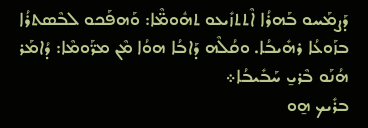ܕܰܨܡܰܚܘ ܒܰܗܪܳܐ ܐܶܬܬܙܺܝܥܘ ܬܗܽܘܡ̈ܶܐ: ܘܰܗܦܰܟܘ ܠܒܶܣܬܪܳܐ ܒܙܰܘܥܳܐ ܪܗܺܝܒܳܐ. ܘܩܳܠܶܗ ܕܰܐܒܳܐ ܗܘܳܐ ܡܶܢ ܡܪ̈ܰܘܡܶܐ: ܕܳܐܡܰܪ ܗܳܢܰܘ ܒܶܪܝ̱ ܚܰܒܺܝܒܳܐ܀
ܒܪܺܝܟ ܗ̱ܘ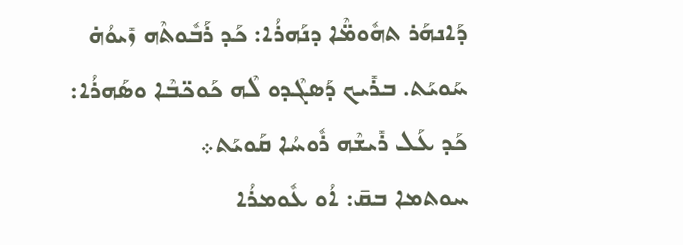ܕܰܐܢܗܰܪ ܬܗܽܘܡ̈ܶܐ ܕܢܰܗܪܳܐ: ܟܰܕ ܪܰܒܽܘܬܶܗ ܙܺܝܘܳܗ̇ ܚܰܘܝܰܬ. ܒܪܺܝܟ ܕܰܣܓܶܕܘ ܠܶܗ ܟܰܘܟ̈ܒܶܐ ܘܣܰܗܪܳܐ: ܟܰܕ ܥܰܠ ܪܺܝܫܶܗ ܪܽܘܚܳܐ ܩܰܘܝܰܬ܀
ܚܘܬܡܐ ܒܩ̄: ܐܳܘ ܥܽܘܡܪܳܐ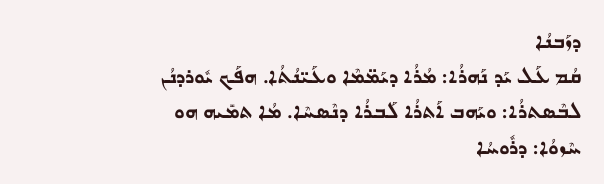ܕܙܰܒܢܳܐ
ܩܳܡ ܥܰܠ ܝܰܕ ܢܰܗܪܳܐ: ܡܳܪܳܐ ܕܝܰܡ̈ܡܶܐ ܘܥܰܝ̈ܢܳܬܳܐ. ܗܦܰܟ ܝܽܘܪܕܢܳܢ ܠܒܶܣܬܪܳܐ: ܘܝܰܗܒ ܐܰܬܪܳܐ ܠܰܒܪܳܐ ܕܢܶܣܚܶܐ. ܡܳܐ ܬܡܺܝܗ ܗܘ ܚܶܙܘܳܐ: ܕܪܽܘܚܳܐ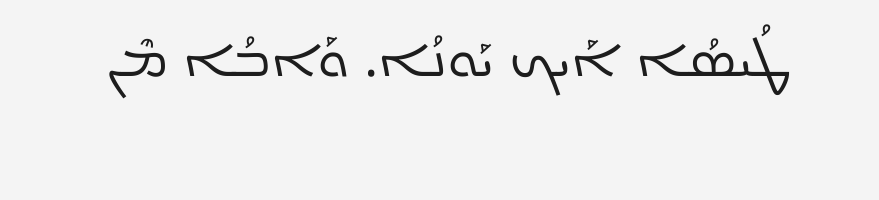ܛܳܝܣܳܐ ܐܰܝܟ ܝܰܘܢܳܐ. ܘܰܐܒܳܐ ܡܶܢ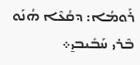ܪܰܘܡܳܐ: ܕܩܳܥܶܐ ܗܳܢܰܘ ܒܶܪܝ ܚܰܒܺܝܒܝ̱܀